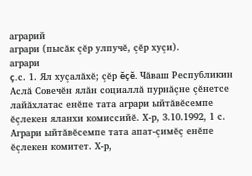аграрий
аграри (пысăк çĕр улпучĕ, çĕр хуçи).
аграри
ç.с. 1. Ял хуçалăхĕ; çĕр ĕçĕ. Чăваш Республикин Аслă Совечĕн ялăн социаллă пурнăçне çĕнетсе лайăхлатас енĕпе тата аграри ыйтăвĕсемпе ĕçлекен яланхи комиссийĕ. Х-р, 3.10.1992, 1 с. Аграри ыйтăвĕсемпе тата апат-çимĕç енĕпе ĕçлекен комитет. Х-р,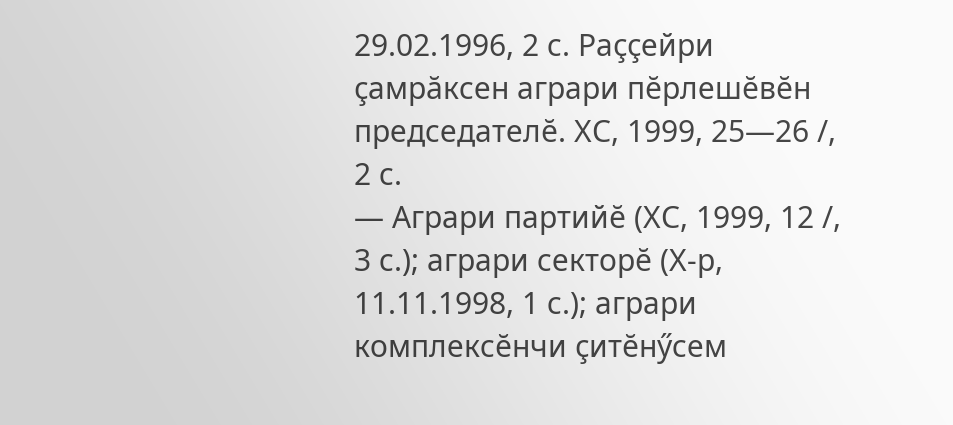29.02.1996, 2 с. Раççейри çамрăксен аграри пĕрлешĕвĕн председателĕ. ХС, 1999, 25—26 /, 2 с.
— Аграри партийĕ (ХС, 1999, 12 /, 3 с.); аграри секторĕ (Х-р, 11.11.1998, 1 с.); аграри комплексĕнчи çитĕнӳсем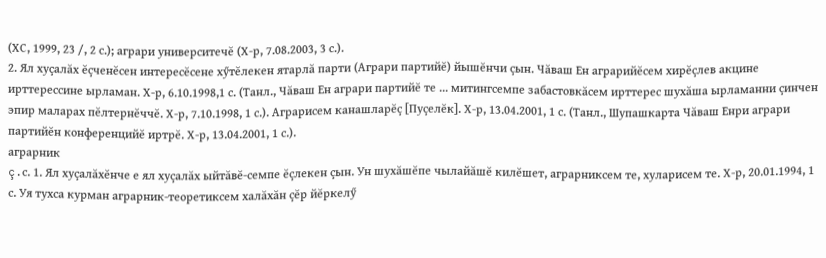(ХС, 1999, 23 /, 2 с.); аграри университечĕ (Х-р, 7.08.2003, 3 с.).
2. Ял хуçалăх ĕçченĕсен интересĕсене хӳтĕлекен ятарлă парти (Аграри партийĕ) йышĕнчи çын. Чăваш Ен аграрийĕсем хирĕçлев акцине ирттерессине ырламан. Х-р, 6.10.1998,1 с. (Танл., Чăваш Ен аграри партийĕ те ... митингсемпе забастовкăсем ирттерес шухăша ырламанни çинчен эпир маларах пĕлтернĕччĕ. Х-р, 7.10.1998, 1 с.). Аграрисем канашларĕç [Пуçелĕк]. Х-р, 13.04.2001, 1 с. (Танл., Шупашкарта Чăваш Енри аграри партийĕн конференцийĕ иртрĕ. Х-р, 13.04.2001, 1 с.).
аграрник
ç.с. 1. Ял хуçалăхĕнче е ял хуçалăх ыйтăвĕ-семпе ĕçлекен çын. Ун шухăшĕпе чылайăшĕ килĕшет, аграрниксем те, хуларисем те. Х-р, 20.01.1994, 1 с. Уя тухса курман аграрник-теоретиксем халăхăн çĕр йĕркелӳ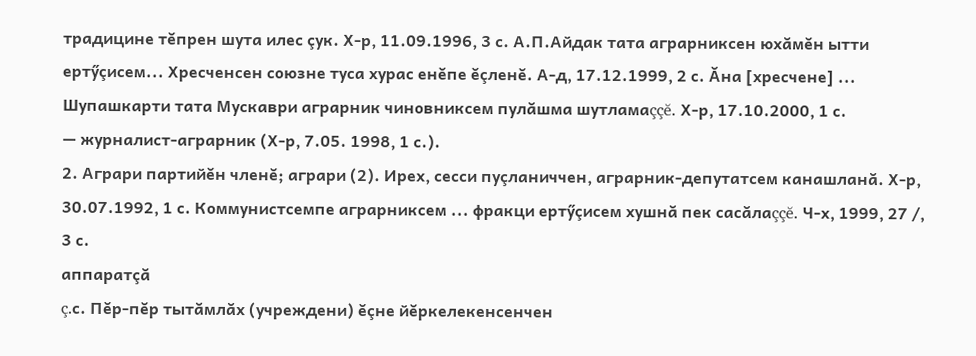традицине тĕпрен шута илес çук. Х-р, 11.09.1996, 3 с. А.П.Айдак тата аграрниксен юхăмĕн ытти ертӳçисем... Хресченсен союзне туса хурас енĕпе ĕçленĕ. А-д, 17.12.1999, 2 с. Ăна [хресчене] ... Шупашкарти тата Мускаври аграрник чиновниксем пулăшма шутламаççĕ. Х-р, 17.10.2000, 1 с.
— журналист-аграрник (Х-р, 7.05. 1998, 1 с.).
2. Аграри партийĕн членĕ; аграри (2). Ирех, сесси пуçланиччен, аграрник-депутатсем канашланă. Х-р, 30.07.1992, 1 с. Коммунистсемпе аграрниксем ... фракци ертӳçисем хушнă пек сасăлаççĕ. Ч-х, 1999, 27 /, 3 с.
аппаратçă
ç.с. Пĕр-пĕр тытăмлăх (учреждени) ĕçне йĕркелекенсенчен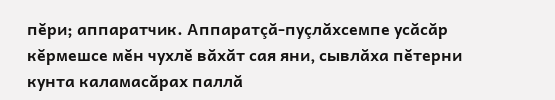пĕри; аппаратчик. Аппаратçă-пуçлăхсемпе усăсăр кĕрмешсе мĕн чухлĕ вăхăт сая яни, сывлăха пĕтерни кунта каламасăрах паллă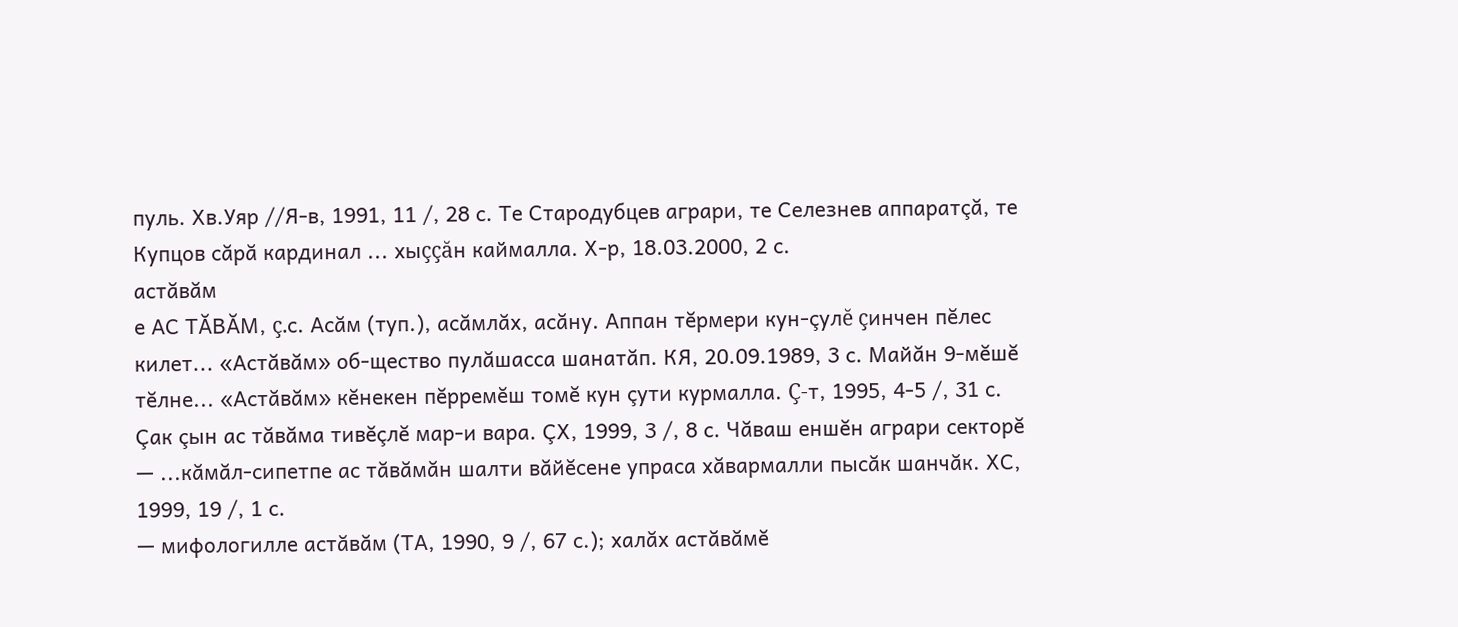пуль. Хв.Уяр //Я-в, 1991, 11 /, 28 с. Те Стародубцев аграри, те Селезнев аппаратçă, те Купцов сăрă кардинал ... хыççăн каймалла. Х-р, 18.03.2000, 2 с.
астăвăм
е АС ТĂВĂМ, ç.с. Асăм (туп.), асăмлăх, асăну. Аппан тĕрмери кун-çулĕ çинчен пĕлес килет... «Астăвăм» об-щество пулăшасса шанатăп. КЯ, 20.09.1989, 3 с. Майăн 9-мĕшĕ тĕлне... «Астăвăм» кĕнекен пĕрремĕш томĕ кун çути курмалла. Ç-т, 1995, 4-5 /, 31 с. Çак çын ас тăвăма тивĕçлĕ мар-и вара. ÇХ, 1999, 3 /, 8 с. Чăваш еншĕн аграри секторĕ — ...кăмăл-сипетпе ас тăвăмăн шалти вăйĕсене упраса хăвармалли пысăк шанчăк. ХС, 1999, 19 /, 1 с.
— мифологилле астăвăм (ТА, 1990, 9 /, 67 с.); халăх астăвăмĕ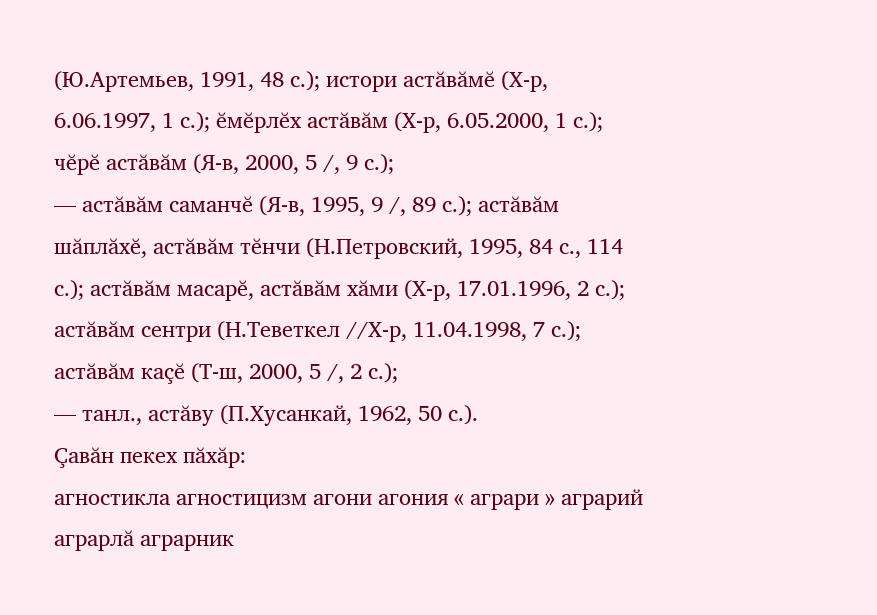(Ю.Артемьев, 1991, 48 с.); истори астăвăмĕ (Х-р, 6.06.1997, 1 с.); ĕмĕрлĕх астăвăм (Х-р, 6.05.2000, 1 с.); чĕрĕ астăвăм (Я-в, 2000, 5 /, 9 с.);
— астăвăм саманчĕ (Я-в, 1995, 9 /, 89 с.); астăвăм шăплăхĕ, астăвăм тĕнчи (Н.Петровский, 1995, 84 с., 114 с.); астăвăм масарĕ, астăвăм хăми (Х-р, 17.01.1996, 2 с.); астăвăм сентри (Н.Теветкел //Х-р, 11.04.1998, 7 с.); астăвăм каçĕ (Т-ш, 2000, 5 /, 2 с.);
— танл., астăву (П.Хусанкай, 1962, 50 с.).
Çавăн пекех пăхăр:
агностикла агностицизм агони агония « аграри » аграрий аграрлă аграрник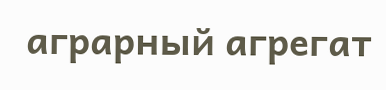аграрный агрегат